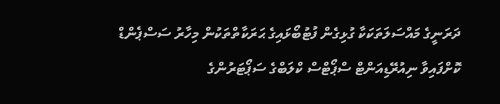ދަރަނީގެ މައްސަލަތަކަކާ ގުޅިގެން ފުޓުބޯޅައިގެ ޙަރަކާތްތަކުން މިހާރު ސަސްޕެންޑް ކޮށްފައިވާ ނިއުރޭޑިއަންޓް ސްޕޯޓްސް ކްލަބްގެ ސަޕޯޓަރުންގެ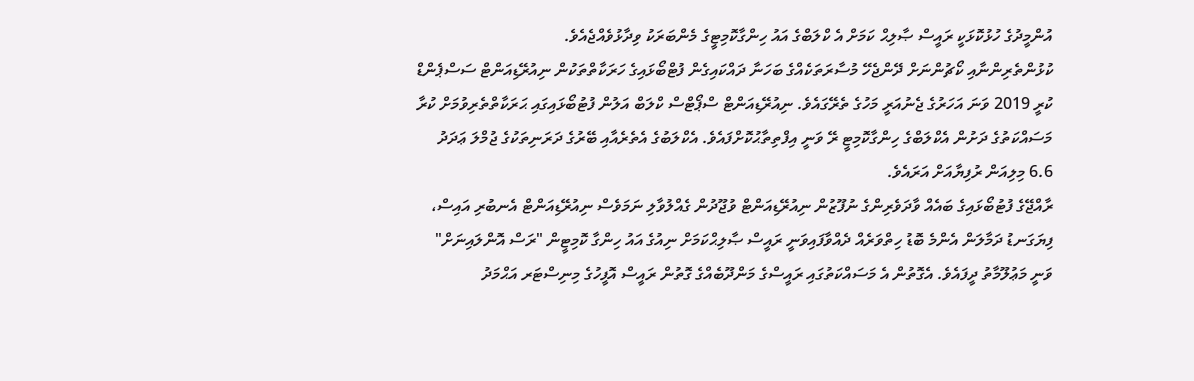އުންމީދުގެ ހުޅުކޮޅަކީ ރައީސް ޞާލިޙް ކަމަށް އެ ކްލަބްގެ އައު ހިންގާކޮމިޓީގެ މެންބަރަކު ވިދާޅުވެއްޖެއެވެ.
ކުޅުންތެރިންނާއި ކޯޗުންނަށް ދޭންޖެހޭ މުސާރަތަކެއްގެ ބަހަނާ ދައްކައިގެން ފުޓްބޯޅައިގެ ހަރަކާތްތަކުން ނިއުރޭޑިއަންޓް ސަސްޕެންޑް ކުރީ 2019 ވަނަ އަހަރުގެ ޖެނުއަރީ މަހުގެ ތެރޭގައެވެ. ނިއުރޭޑިއަންޓް ސްޕޯޓްސް ކްލަބް އަލުން ފުޓުބޯޅައިގައި ޙަރަކާތްތެރިވުމަށް ކުރާ މަސައްކަތުގެ ދަށުން އެކްލަބްގެ ހިންގާކޮމިޓީ ރޭ ވަނީ އިފްތިތާޙުކޮށްފައެވެ. އެކްލަބުގެ އެތެރެއާއި ބޭރުގެ ދަރަނިތަކުގެ ޖުމްލަ ޢަދަދު 6.6 މިލިއަން ރުފިޔާއަށް އަރައެވެ.
ރާއްޖޭގެ ފުޓުބޯޅައިގެ ބައެއް ވާދަވެރިންގެ ނުފޫޒުން ނިއުރޭޑިއަންޓް ވުޖޫދުން ގެއްލުވާލި ނަމަވެސް ނިއުރޭޑިއަންޓް އެނބުރި އައިސް، ފިޔަގަނޑު ދަމާލަން އެންމެ ބޮޑު ހިތްވަރެއް ދެއްވާފައިވަނީ ރައީސް ޞާލިޙްކަމަށް ނިއުގެ އައު ހިންގާ ކޮމިޓީން "ރަސް އޮންލައިނަށް" ވަނީ މަޢުލޫމާތު ދީފައެވެ. އެގޮތުން އެ މަސައްކަތުގައި ރައީސްގެ މަންދޫބެއްގެ ގޮތުން ރައީސް އޮފީހުގެ މިނިސްޓަރ އަޙްމަދު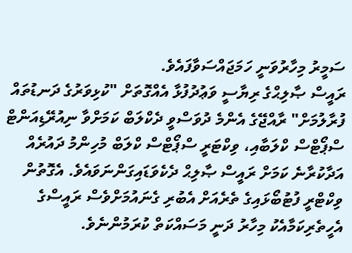ސަމީރު މިހާރުވަނީ ހަމަޖައްސަވާފައެވެ.
ރައީސް ޞާލިޙްގެ ރިޔާސީ ވަޢުދުފުޅާ އެއްގޮތަށް "ކުޅިވަރުގެ ދަނޑުތައް ފުރާލުމަށް" ރާއްޖޭގެ އެންމެ ދުވަސްވީ ދެކްލަބް ކަމަށްވާ ނިއުރޭޑިއަންޓް ސްޕޯޓްސް ކްލަބާއި، ވިކްޓަރީ ސްޕޯޓްސް ކްލަބް މުހިންމު ދައުރެއް އަދާކުރާނެ ކަމަށް ރައީސް ޞާލިޙް ދެކެވަޑައިގަންނަވައެވެ. އެގޮތުން ވިކްޓްރީ ފުޓުބޯޅައިގެ ތެރެއަށް އެބުރި ގެނައުމަށްވެސް ރައީސްގެ އެހީތެރިކަމާއެކު މިހާރު ދަނީ މަސައްކަތް ކުރަމުންނެވެ.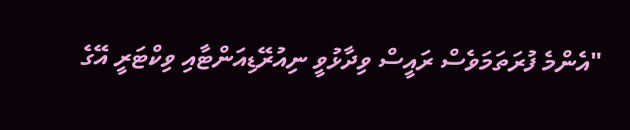"އެންމެ ފުރަތަމަވެސް ރައީސް ވިދާޅުވީ ނިއުރޭޑިއަންޓާއި ވިކްޓަރީ އޭގެ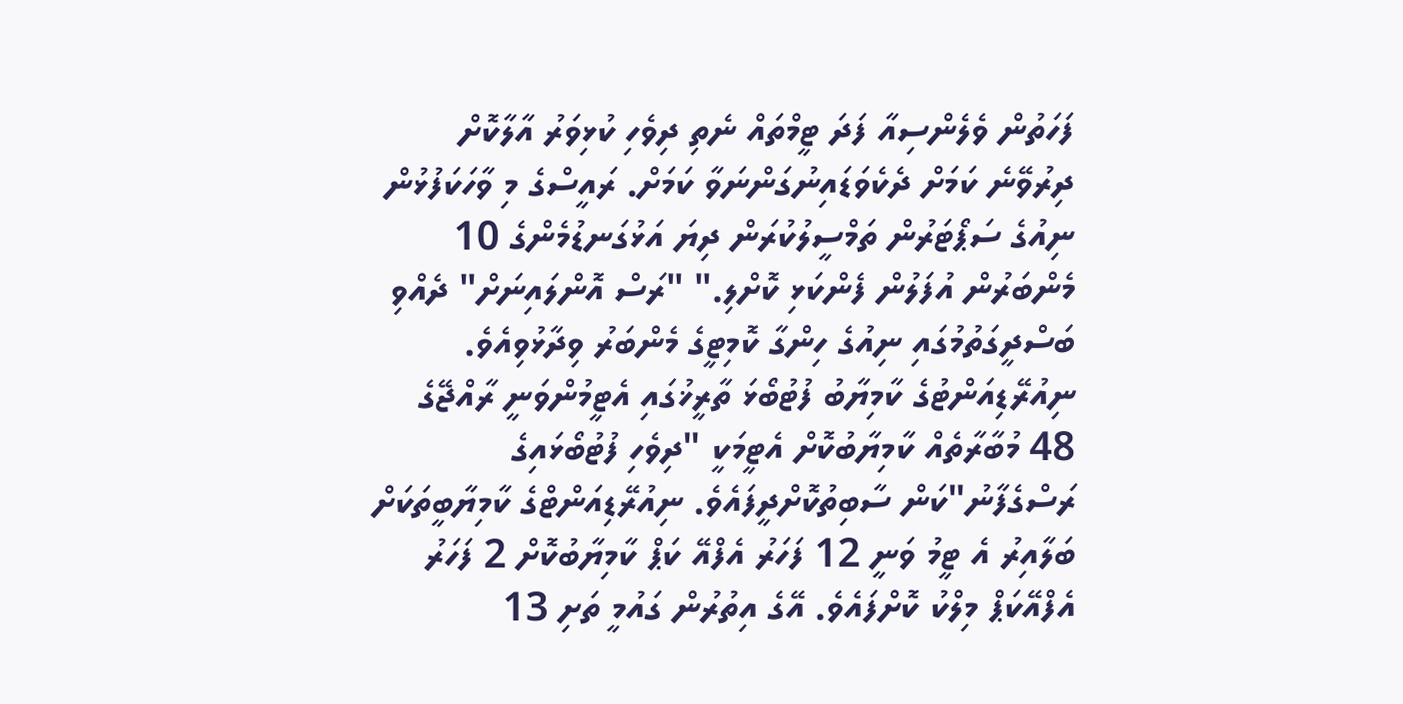ފަހަތުން ވެލެންސިއާ ފަދަ ޓީމްތައް ނެތި ދިވެހި ކުޅިވަރު އާލާކޮށް ދިރުވޭނެ ކަމަށް ދެކެވަޑައިނުގަންނަވާ ކަމަށް. ރައީސްގެ މި ވާހަކަފުޅުން ނިއުގެ ސަޕޯޓަރުން ތަމްސީލުކުރަން ދިޔަ އަޅުގަނޑުމެންގެ 10 މެންބަރުން އުފަލުން ފެންކަޅި ކޮށްލި." "ރަސް އޮންލައިނަށް" ދެއްވި ބަސްދީގަތުމުގައި ނިއުގެ ހިންގާ ކޮމިޓީގެ މެންބަރު ވިދާޅުވިއެވެ.
ނިއުރޭޑިއަންޓުގެ ކާމިޔާބު ފުޓުބޯޅަ ތާރީޚުގައި އެޓީމުންވަނީ ރާއްޖޭގެ 48 މުބާރާތެއް ކާމިޔާބުކޮށް އެޓީމަކީ "ދިވެހި ފުޓުބޯޅައިގެ ރަސްގެފާނު"ކަން ސާބިތުކޮށްދީފައެވެ. ނިއުރޭޑިއަންޓްގެ ކާމިޔާބީތަކަށް ބަލާއިރު އެ ޓީމު ވަނީ 12 ފަހަރު އެފްއޭ ކަޕް ކާމިޔާބުކޮށް 2 ފަހަރު އެފްއޭކަޕް މިލްކު ކޮށްފައެވެ. އޭގެ އިތުރުން ގައުމީ ތަށި 13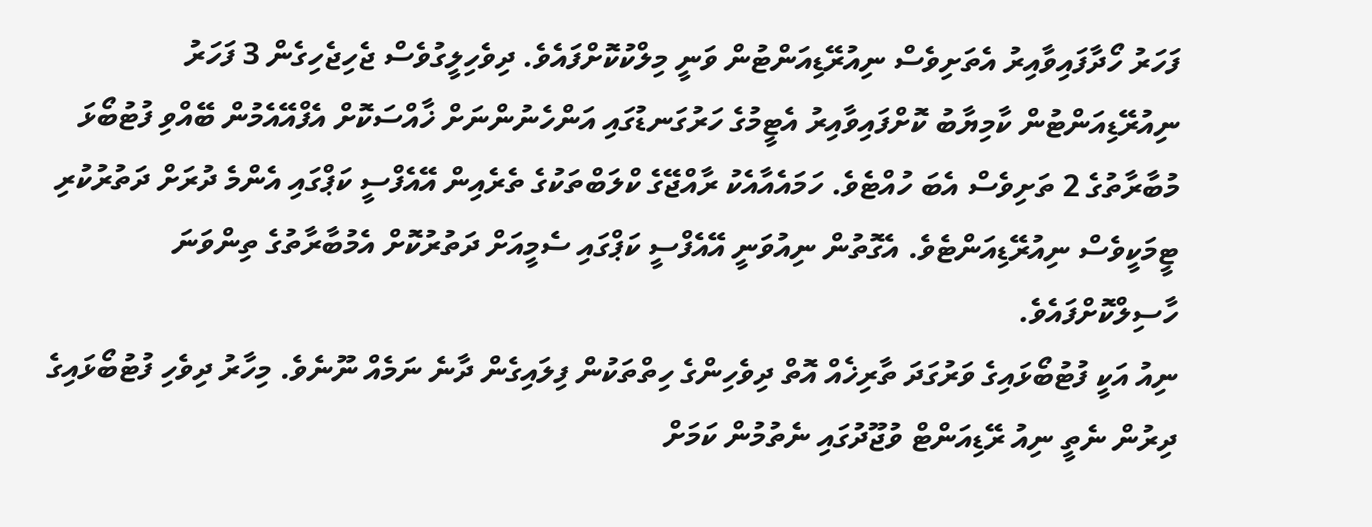ފަހަރު ހޯދާފައިވާއިރު އެތަށިވެސް ނިއުރޭޑިއަންޓުން ވަނީ މިލްކުކޮށްފައެވެ. ދިވެހިލީގުވެސް ޖެހިޖެހިގެން 3 ފަހަރު ނިއުރޭޑިއަންޓުން ކާމިޔާބު ކޮށްފައިވާއިރު އެޓީމުގެ ހަރުގަނޑުގައި އަންހެނުންނަށް ޚާއްސަކޮށް އެފްއޭއެމުން ބޭއްވި ފުޓުބޯޅަ މުބާރާތުގެ 2 ތަށިވެސް އެބަ ހުއްޓެވެ. ހަމައެއާއެކު ރާއްޖޭގެ ކްލަބްތަކުގެ ތެރެއިން އޭއެފްސީ ކަޕްގައި އެންމެ ދުރަށް ދަތުރުކުރި ޓީމަކީވެސް ނިއުރޭޑިއަންޓެވެ. އެގޮތުން ނިއުވަނީ އޭއެފްސީ ކަޕްގައި ސެމީއަށް ދަތުރުކޮށް އެމުބާރާތުގެ ތިންވަނަ ހާސިލްކޮށްފައެވެ.
ނިއު އަކީ ފުޓުބޯޅައިގެ ވަރުގަދަ ތާރިޚެއް އޮތް ދިވެހިންގެ ހިތްތަކުން ފިލައިގެން ދާނެ ނަމެއް ނޫނެވެ. މިހާރު ދިވެހި ފުޓުބޯޅައިގެ ދިރުން ނެތީ ނިއު ރޭޑިއަންޓް ވުޖޫދުގައި ނެތުމުން ކަމަށް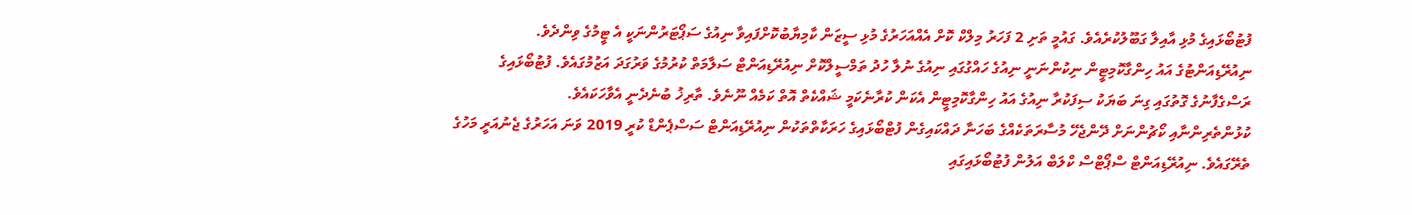ފުޓުބޯޅައިގެ މުޅި އާއިލާ ގަބޫލުކުރެއެވެ. ގައުމީ ތަށި 2 ފަހަރު މިލްކް ކޮށް އެއްއަހަރުގެ މުޅި ސީޒަން ކާމިޔާބުކޮށްފައިވާ ނިއުގެ ސަޕޯޓަރުންނަކީ އެ ޓީމުގެ ވިންދެވެ.
ނިއުރޭޑިއަންޓުގެ އައު ހިންގާކޮމިޓީން ނިކުންނަނީ ނިއުގެ ހައްގުގައި ނިއުގެ ނުލާ ހުދު ތަމްސީލްކޮށް ނިއުރޭޑިއަންޓް ސަލާމަތް ކުރުމުގެ ވަރުގަދަ އަޒުމުގައެވެ. ފުޓުބޯޅައިގެ ރަސްގެފާނުގެ ގޮތުގައި ގިނަ ބަޔަކު ސިފަކުރާ ނިއުގެ އައު ހިންގާކޮމިޓީން އެކަން ކުރާނެކަމީ ޝައްކެތް އޮތް ކަމެއް ނޫނެވެ. ތާރިޚު ބުނެދެނީ އެވާހަކައެވެ.
ކުޅުންތެރިންނާއި ކޯޗުންނަށް ދޭންޖެހޭ މުސާރަތަކެއްގެ ބަހަނާ ދައްކައިގެން ފުޓްބޯޅައިގެ ހަރަކާތްތަކުން ނިއުރޭޑިއަންޓް ސަސްޕެންޑް ކުރީ 2019 ވަނަ އަހަރުގެ ޖެނުއަރީ މަހުގެ ތެރޭގައެވެ. ނިއުރޭޑިއަންޓް ސްޕޯޓްސް ކްލަބް އަލުން ފުޓުބޯޅައިގައި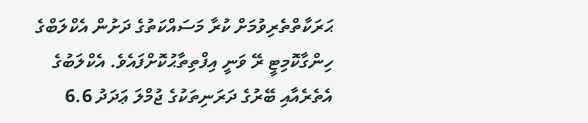ޙަރަކާތްތެރިވުމަށް ކުރާ މަސައްކަތުގެ ދަށުން އެކްލަބްގެ ހިންގާކޮމިޓީ ރޭ ވަނީ އިފްތިތާޙުކޮށްފައެވެ. އެކްލަބުގެ އެތެރެއާއި ބޭރުގެ ދަރަނިތަކުގެ ޖުމްލަ ޢަދަދު 6.6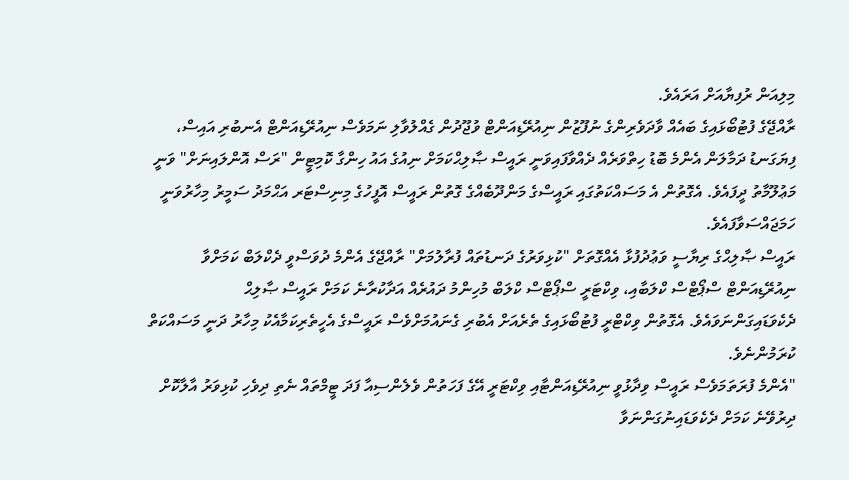މިލިއަން ރުފިޔާއަށް އަރައެވެ.
ރާއްޖޭގެ ފުޓުބޯޅައިގެ ބައެއް ވާދަވެރިންގެ ނުފޫޒުން ނިއުރޭޑިއަންޓް ވުޖޫދުން ގެއްލުވާލި ނަމަވެސް ނިއުރޭޑިއަންޓް އެނބުރި އައިސް، ފިޔަގަނޑު ދަމާލަން އެންމެ ބޮޑު ހިތްވަރެއް ދެއްވާފައިވަނީ ރައީސް ޞާލިޙްކަމަށް ނިއުގެ އައު ހިންގާ ކޮމިޓީން "ރަސް އޮންލައިނަށް" ވަނީ މަޢުލޫމާތު ދީފައެވެ. އެގޮތުން އެ މަސައްކަތުގައި ރައީސްގެ މަންދޫބެއްގެ ގޮތުން ރައީސް އޮފީހުގެ މިނިސްޓަރ އަޙްމަދު ސަމީރު މިހާރުވަނީ ހަމަޖައްސަވާފައެވެ.
ރައީސް ޞާލިޙްގެ ރިޔާސީ ވަޢުދުފުޅާ އެއްގޮތަށް "ކުޅިވަރުގެ ދަނޑުތައް ފުރާލުމަށް" ރާއްޖޭގެ އެންމެ ދުވަސްވީ ދެކްލަބް ކަމަށްވާ ނިއުރޭޑިއަންޓް ސްޕޯޓްސް ކްލަބާއި، ވިކްޓަރީ ސްޕޯޓްސް ކްލަބް މުހިންމު ދައުރެއް އަދާކުރާނެ ކަމަށް ރައީސް ޞާލިޙް ދެކެވަޑައިގަންނަވައެވެ. އެގޮތުން ވިކްޓްރީ ފުޓުބޯޅައިގެ ތެރެއަށް އެބުރި ގެނައުމަށްވެސް ރައީސްގެ އެހީތެރިކަމާއެކު މިހާރު ދަނީ މަސައްކަތް ކުރަމުންނެވެ.
"އެންމެ ފުރަތަމަވެސް ރައީސް ވިދާޅުވީ ނިއުރޭޑިއަންޓާއި ވިކްޓަރީ އޭގެ ފަހަތުން ވެލެންސިއާ ފަދަ ޓީމްތައް ނެތި ދިވެހި ކުޅިވަރު އާލާކޮށް ދިރުވޭނެ ކަމަށް ދެކެވަޑައިނުގަންނަވާ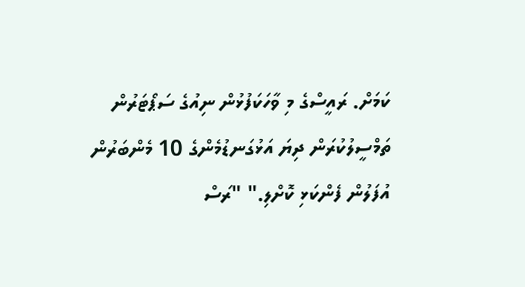ކަމަށް. ރައީސްގެ މި ވާހަކަފުޅުން ނިއުގެ ސަޕޯޓަރުން ތަމްސީލުކުރަން ދިޔަ އަޅުގަނޑުމެންގެ 10 މެންބަރުން އުފަލުން ފެންކަޅި ކޮށްލި." "ރަސް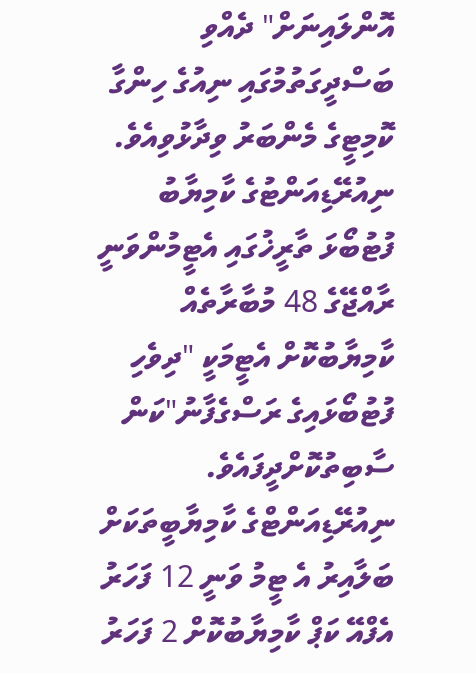އޮންލައިނަށް" ދެއްވި ބަސްދީގަތުމުގައި ނިއުގެ ހިންގާ ކޮމިޓީގެ މެންބަރު ވިދާޅުވިއެވެ.
ނިއުރޭޑިއަންޓުގެ ކާމިޔާބު ފުޓުބޯޅަ ތާރީޚުގައި އެޓީމުންވަނީ ރާއްޖޭގެ 48 މުބާރާތެއް ކާމިޔާބުކޮށް އެޓީމަކީ "ދިވެހި ފުޓުބޯޅައިގެ ރަސްގެފާނު"ކަން ސާބިތުކޮށްދީފައެވެ. ނިއުރޭޑިއަންޓްގެ ކާމިޔާބީތަކަށް ބަލާއިރު އެ ޓީމު ވަނީ 12 ފަހަރު އެފްއޭ ކަޕް ކާމިޔާބުކޮށް 2 ފަހަރު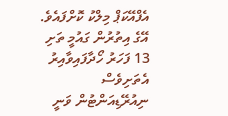އެފްއޭކަޕް މިލްކު ކޮށްފައެވެ. އޭގެ އިތުރުން ގައުމީ ތަށި 13 ފަހަރު ހޯދާފައިވާއިރު އެތަށިވެސް ނިއުރޭޑިއަންޓުން ވަނީ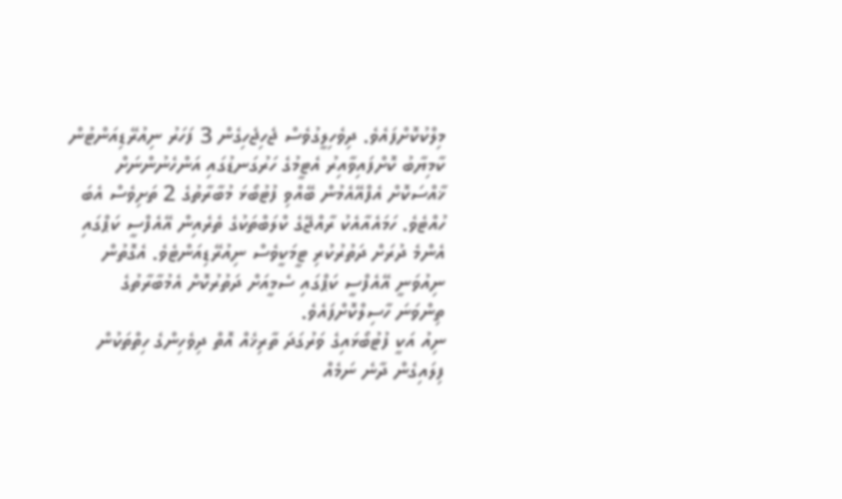މިލްކުކޮށްފައެވެ. ދިވެހިލީގުވެސް ޖެހިޖެހިގެން 3 ފަހަރު ނިއުރޭޑިއަންޓުން ކާމިޔާބު ކޮށްފައިވާއިރު އެޓީމުގެ ހަރުގަނޑުގައި އަންހެނުންނަށް ޚާއްސަކޮށް އެފްއޭއެމުން ބޭއްވި ފުޓުބޯޅަ މުބާރާތުގެ 2 ތަށިވެސް އެބަ ހުއްޓެވެ. ހަމައެއާއެކު ރާއްޖޭގެ ކްލަބްތަކުގެ ތެރެއިން އޭއެފްސީ ކަޕްގައި އެންމެ ދުރަށް ދަތުރުކުރި ޓީމަކީވެސް ނިއުރޭޑިއަންޓެވެ. އެގޮތުން ނިއުވަނީ އޭއެފްސީ ކަޕްގައި ސެމީއަށް ދަތުރުކޮށް އެމުބާރާތުގެ ތިންވަނަ ހާސިލްކޮށްފައެވެ.
ނިއު އަކީ ފުޓުބޯޅައިގެ ވަރުގަދަ ތާރިޚެއް އޮތް ދިވެހިންގެ ހިތްތަކުން ފިލައިގެން ދާނެ ނަމެއް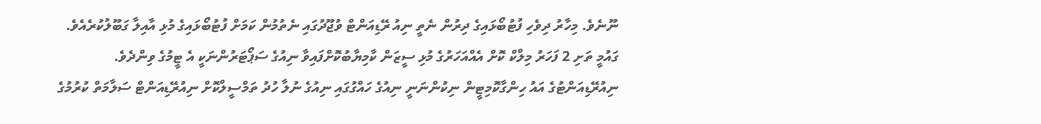ނޫނެވެ. މިހާރު ދިވެހި ފުޓުބޯޅައިގެ ދިރުން ނެތީ ނިއު ރޭޑިއަންޓް ވުޖޫދުގައި ނެތުމުން ކަމަށް ފުޓުބޯޅައިގެ މުޅި އާއިލާ ގަބޫލުކުރެއެވެ. ގައުމީ ތަށި 2 ފަހަރު މިލްކް ކޮށް އެއްއަހަރުގެ މުޅި ސީޒަން ކާމިޔާބުކޮށްފައިވާ ނިއުގެ ސަޕޯޓަރުންނަކީ އެ ޓީމުގެ ވިންދެވެ.
ނިއުރޭޑިއަންޓުގެ އައު ހިންގާކޮމިޓީން ނިކުންނަނީ ނިއުގެ ހައްގުގައި ނިއުގެ ނުލާ ހުދު ތަމްސީލްކޮށް ނިއުރޭޑިއަންޓް ސަލާމަތް ކުރުމުގެ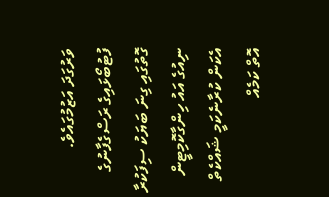ވަރުގަދަ އަޒުމުގައެވެ. ފުޓުބޯޅައިގެ ރަސްގެފާނުގެ ގޮތުގައި ގިނަ ބަޔަކު ސިފަކުރާ ނިއުގެ އައު ހިންގާކޮމިޓީން އެކަން ކުރާނެކަމީ ޝައްކެތް އޮތް ކަމެއް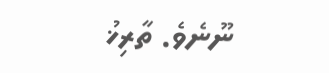ނޫނެވެ. ތާރިޚު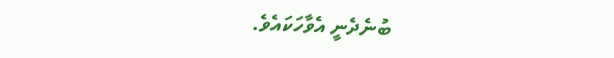ބުނެދެނީ އެވާހަކައެވެ.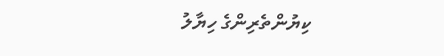ކިޔުންތެރިންގެ ހިޔާލު